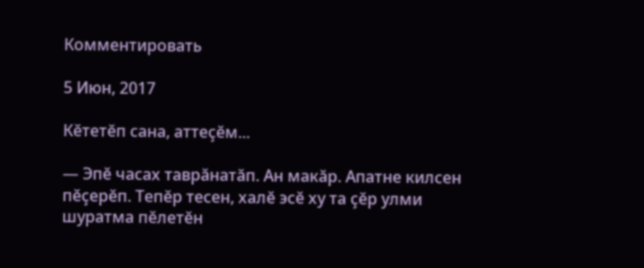Комментировать

5 Июн, 2017

Кĕтетĕп сана, аттеçĕм...

— Эпĕ часах таврăнатăп. Ан макăр. Апатне килсен пĕçерĕп. Тепĕр тесен, халĕ эсĕ ху та çĕр улми шуратма пĕлетĕн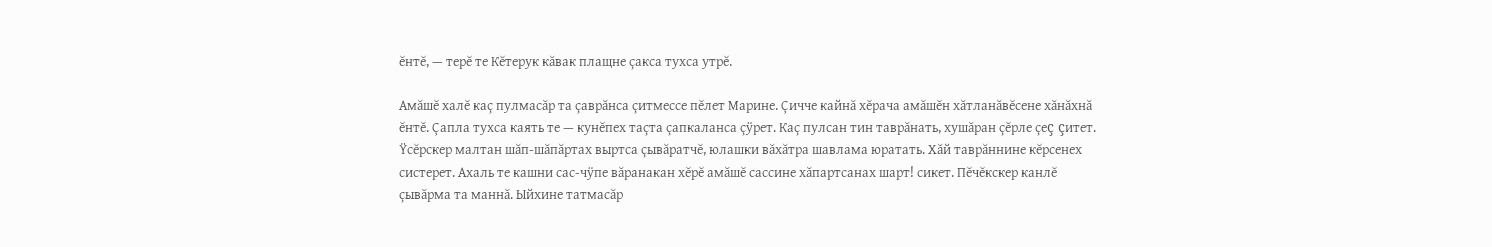ĕнтĕ, — терĕ те Кĕтерук кăвак плащне çакса тухса утрĕ.

Амăшĕ халĕ каç пулмасăр та çаврăнса çитмессе пĕлет Марине. Çичче кайнă хĕрача амăшĕн хăтланăвĕсене хăнăхнă ĕнтĕ. Çапла тухса каять те — кунĕпех таçта çапкаланса çÿрет. Каç пулсан тин таврăнать, хушăран çĕрле çеç çитет. Ÿсĕрскер малтан шăп-шăпăртах выртса çывăратчĕ, юлашки вăхăтра шавлама юратать. Хăй таврăннине кĕрсенех систерет. Ахаль те кашни сас-чÿпе вăранакан хĕрĕ амăшĕ сассине хăпартсанах шарт! сикет. Пĕчĕкскер канлĕ çывăрма та маннă. Ыйхине татмасăр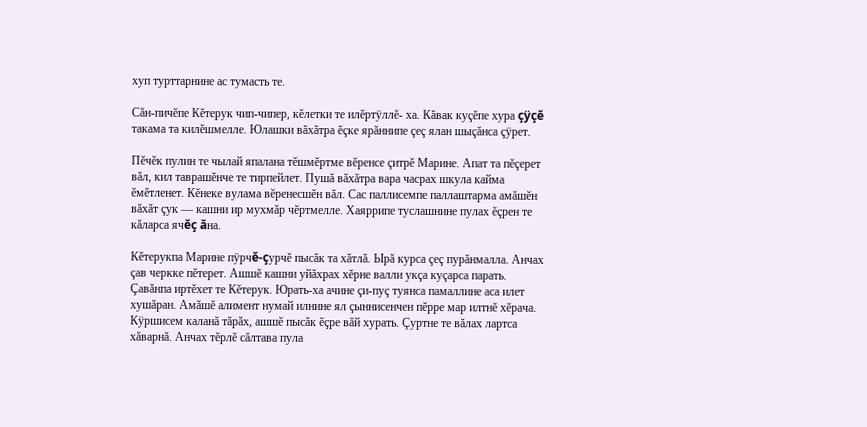хуп турттарнине ас тумасть те.

Сăн-пичĕпе Кĕтерук чип-чипер, кĕлетки те илĕртÿллĕ- ха. Кăвак куçĕпе хура çÿçĕ такама та килĕшмелле. Юлашки вăхăтра ĕçке ярăннипе çеç ялан шыçăнса çÿрет.

Пĕчĕк пулин те чылай япалана тĕшмĕртме вĕренсе çитрĕ Марине. Апат та пĕçерет вăл, кил таврашĕнче те тирпейлет. Пушă вăхăтра вара часрах шкула кайма ĕмĕтленет. Кĕнеке вулама вĕренесшĕн вăл. Сас паллисемпе паллаштарма амăшĕн вăхăт çук — кашни ир мухмăр чĕртмелле. Хаяррипе туслашнине пулах ĕçрен те кăларса ячĕç ăна.

Кĕтерукпа Марине пÿрчĕ-çурчĕ пысăк та хăтлă. Ырă курса çеç пурăнмалла. Анчах çав черкке пĕтерет. Ашшĕ кашни уйăхрах хĕрне валли укçа куçарса парать. Çавăнпа иртĕхет те Кĕтерук. Юрать-ха ачине çи-пуç туянса памаллине аса илет хушăран. Амăшĕ алимент нумай илнине ял çыннисенчен пĕрре мар илтнĕ хĕрача. Кÿршисем каланă тăрăх, ашшĕ пысăк ĕçре вăй хурать. Çуртне те вăлах лартса хăварнă. Анчах тĕрлĕ сăлтава пула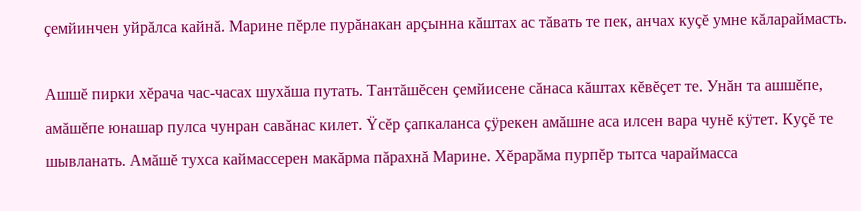çемйинчен уйрăлса кайнă. Марине пĕрле пурăнакан арçынна кăштах ас тăвать те пек, анчах куçĕ умне кăлараймасть.

Ашшĕ пирки хĕрача час-часах шухăша путать. Тантăшĕсен çемйисене сăнаса кăштах кĕвĕçет те. Унăн та ашшĕпе, амăшĕпе юнашар пулса чунран савăнас килет. Ÿсĕр çапкаланса çÿрекен амăшне аса илсен вара чунĕ кÿтет. Куçĕ те шывланать. Амăшĕ тухса каймассерен макăрма пăрахнă Марине. Хĕрарăма пурпĕр тытса чараймасса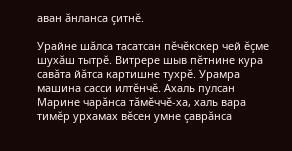аван ăнланса çитнĕ.

Урайне шăлса тасатсан пĕчĕкскер чей ĕçме шухăш тытрĕ. Витрере шыв пĕтнине кура савăта йăтса картишне тухрĕ. Урамра машина сасси илтĕнчĕ. Ахаль пулсан Марине чарăнса тăмĕччĕ-ха, халь вара тимĕр урхамах вĕсен умне çаврăнса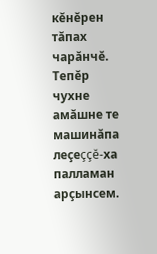кĕнĕрен тăпах чарăнчĕ. Тепĕр чухне амăшне те машинăпа леçеççĕ-ха палламан арçынсем.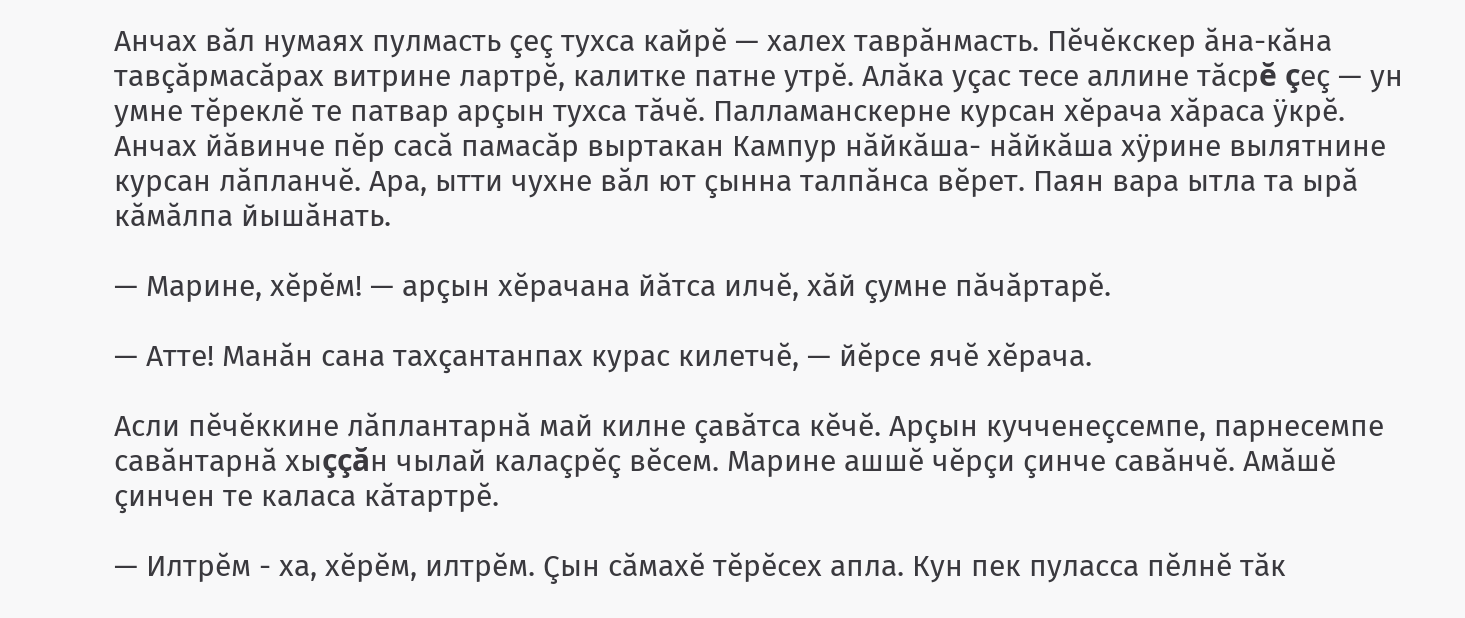Анчах вăл нумаях пулмасть çеç тухса кайрĕ — халех таврăнмасть. Пĕчĕкскер ăна-кăна тавçăрмасăрах витрине лартрĕ, калитке патне утрĕ. Алăка уçас тесе аллине тăсрĕ çеç — ун умне тĕреклĕ те патвар арçын тухса тăчĕ. Палламанскерне курсан хĕрача хăраса ÿкрĕ. Анчах йăвинче пĕр сасă памасăр выртакан Кампур нăйкăша- нăйкăша хÿрине вылятнине курсан лăпланчĕ. Ара, ытти чухне вăл ют çынна талпăнса вĕрет. Паян вара ытла та ырă кăмăлпа йышăнать.

— Марине, хĕрĕм! — арçын хĕрачана йăтса илчĕ, хăй çумне пăчăртарĕ.

— Атте! Манăн сана тахçантанпах курас килетчĕ, — йĕрсе ячĕ хĕрача.

Асли пĕчĕккине лăплантарнă май килне çавăтса кĕчĕ. Арçын кучченеçсемпе, парнесемпе савăнтарнă хыççăн чылай калаçрĕç вĕсем. Марине ашшĕ чĕрçи çинче савăнчĕ. Амăшĕ çинчен те каласа кăтартрĕ.

— Илтрĕм - ха, хĕрĕм, илтрĕм. Çын сăмахĕ тĕрĕсех апла. Кун пек пуласса пĕлнĕ тăк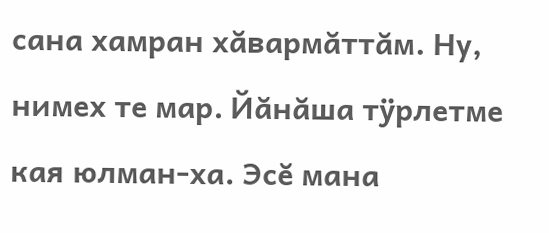сана хамран хăвармăттăм. Ну, нимех те мар. Йăнăша тÿрлетме кая юлман-ха. Эсĕ мана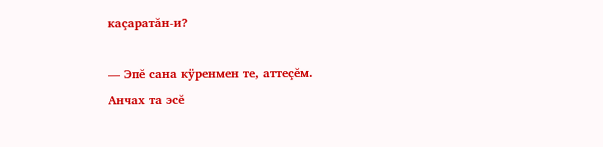каçаратăн-и?

— Эпĕ сана кÿренмен те, аттеçĕм. Анчах та эсĕ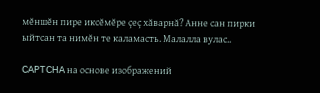мĕншĕн пире иксĕмĕре çеç хăварнă? Анне сан пирки ыйтсан та нимĕн те каламасть. Малалла вулас..

CAPTCHA на основе изображений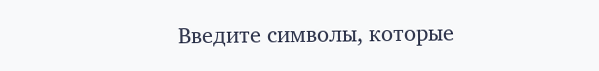Введите символы, которые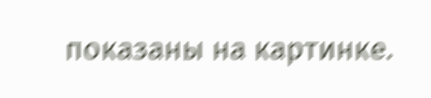показаны на картинке.